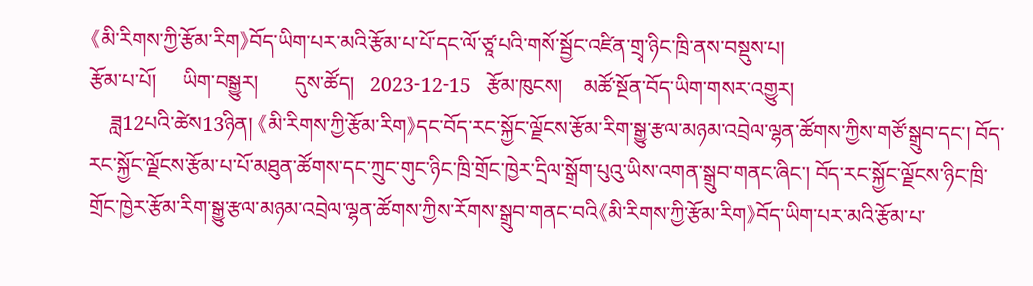《མི་རིགས་ཀྱི་རྩོམ་རིག》བོད་ཡིག་པར་མའི་རྩོམ་པ་པོ་དང་ལོ་ཙཱ་པའི་གསོ་སྦྱོང་འཛིན་གྲྭ་ཉིང་ཁྲི་ནས་བསྡུས་པ།
རྩོམ་པ་པོ།     ཡིག་བསྒྱུར།       དུས་ཚོད།   2023-12-15   རྩོམ་ཁུངས།    མཚོ་སྔོན་བོད་ཡིག་གསར་འགྱུར།
    ཟླ12པའི་ཚེས13ཉིན། 《མི་རིགས་ཀྱི་རྩོམ་རིག》དང་བོད་རང་སྐྱོང་ལྗོངས་རྩོམ་རིག་སྒྱུ་རྩལ་མཉམ་འབྲེལ་ལྷན་ཚོགས་ཀྱིས་གཙོ་སྒྲུབ་དང་། བོད་རང་སྐྱོང་ལྗོངས་རྩོམ་པ་པོ་མཐུན་ཚོགས་དང་ཀྲུང་གུང་ཉིང་ཁྲི་གྲོང་ཁྱེར་དྲིལ་སྒྲོག་པུའུ་ཡིས་འགན་སྒྲུབ་གནང་ཞིང་། བོད་རང་སྐྱོང་ལྗོངས་ཉིང་ཁྲི་གྲོང་ཁྱེར་རྩོམ་རིག་སྒྱུ་རྩལ་མཉམ་འབྲེལ་ལྷན་ཚོགས་ཀྱིས་རོགས་སྒྲུབ་གནང་བའི《མི་རིགས་ཀྱི་རྩོམ་རིག》བོད་ཡིག་པར་མའི་རྩོམ་པ་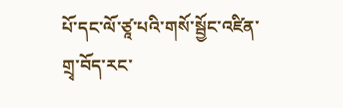པོ་དང་ལོ་ཙཱ་པའི་གསོ་སྦྱོང་འཛིན་གྲྭ་བོད་རང་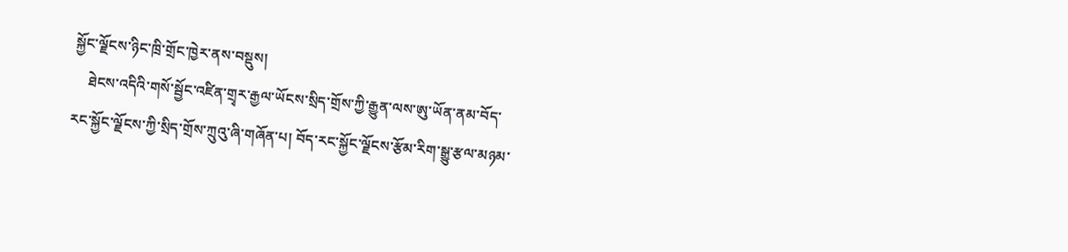སྐྱོང་ལྗོངས་ཉིང་ཁྲི་གྲོང་ཁྱེར་ནས་བསྡུས།
    ཐེངས་འདིའི་གསོ་སྦྱོང་འཛིན་གྲྭར་རྒྱལ་ཡོངས་སྲིད་གྲོས་ཀྱི་རྒྱུན་ལས་ཨུ་ཡོན་ནམ་བོད་རང་སྐྱོང་ལྗོངས་ཀྱི་སྲིད་གྲོས་ཀྲུའུ་ཞི་གཞོན་པ། བོད་རང་སྐྱོང་ལྗོངས་རྩོམ་རིག་སྒྱུ་རྩལ་མཉམ་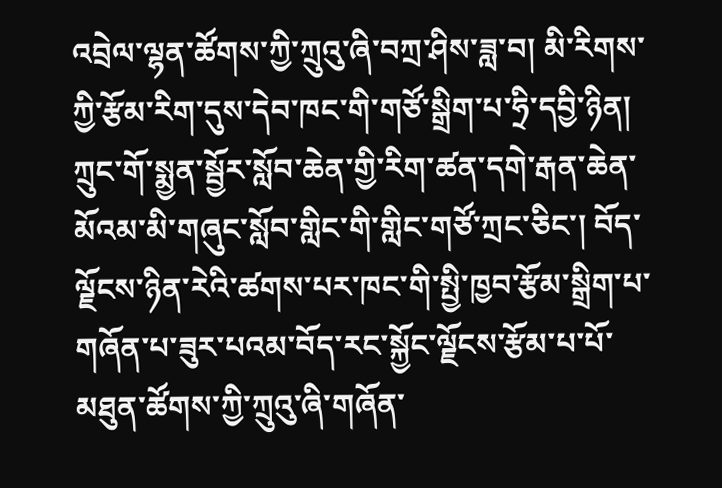འབྲེལ་ལྷན་ཚོགས་ཀྱི་ཀྲུའུ་ཞི་བཀྲ་ཤིས་ཟླ་བ། མི་རིགས་ཀྱི་རྩོམ་རིག་དུས་དེབ་ཁང་གི་གཙོ་སྒྲིག་པ་ཧྲི་དབྱི་ཉིན། ཀྲུང་གོ་སྨྱན་སྦྱོར་སློབ་ཆེན་གྱི་རིག་ཚན་དགེ་རྒན་ཆེན་མོའམ་མི་གཞུང་སློབ་གླིང་གི་གླིང་གཙོ་ཀྲང་ཅིང་། བོད་ལྗོངས་ཉིན་རེའི་ཚགས་པར་ཁང་གི་སྤྱི་ཁྱབ་རྩོམ་སྒྲིག་པ་གཞོན་པ་ཟུར་པའམ་བོད་རང་སྐྱོང་ལྗོངས་རྩོམ་པ་པོ་མཐུན་ཚོགས་ཀྱི་ཀྲུའུ་ཞི་གཞོན་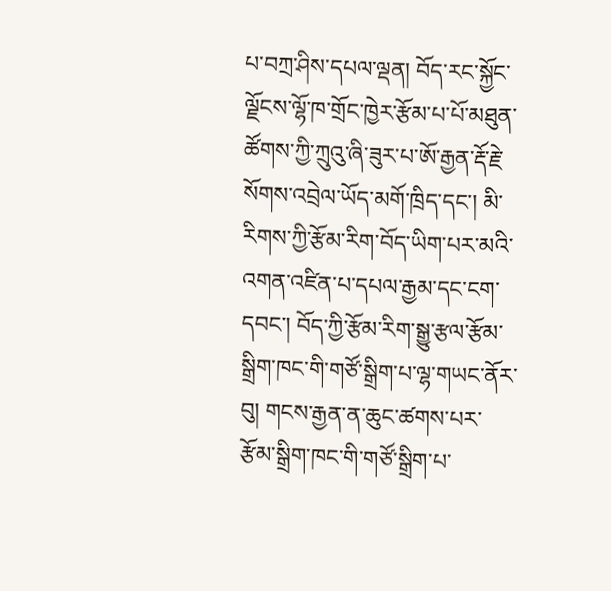པ་བཀྲ་ཤིས་དཔལ་ལྡན། བོད་རང་སྐྱོང་ལྗོངས་ལྷོ་ཁ་གྲོང་ཁྱེར་རྩོམ་པ་པོ་མཐུན་ཚོགས་ཀྱི་ཀྲུའུ་ཞི་ཟུར་པ་ཨོ་རྒྱན་རྡོ་རྗེ་སོགས་འབྲེལ་ཡོད་མགོ་ཁྲིད་དང་། མི་རིགས་ཀྱི་རྩོམ་རིག་བོད་ཡིག་པར་མའི་འགན་འཛིན་པ་དཔལ་རྒྱམ་དང་ངག་དབང་། བོད་ཀྱི་རྩོམ་རིག་སྒྱུ་རྩལ་རྩོམ་སྒྲིག་ཁང་གི་གཙོ་སྒྲིག་པ་ལྷ་གཡང་ནོར་བུ། གངས་རྒྱན་ན་ཆུང་ཚགས་པར་རྩོམ་སྒྲིག་ཁང་གི་གཙོ་སྒྲིག་པ་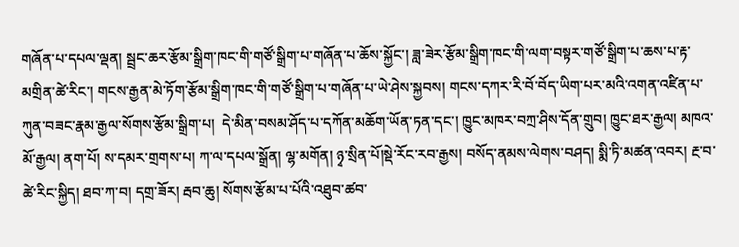གཞོན་པ་དཔལ་ལྡན། སྦྲང་ཆར་རྩོམ་སྒྲིག་ཁང་གི་གཙོ་སྒྲིག་པ་གཞོན་པ་ཆོས་སྐྱོང་། ཟླ་ཟེར་རྩོམ་སྒྲིག་ཁང་གི་ལག་བསྟར་གཙོ་སྒྲིག་པ་ཆས་པ་རྟ་མགྲིན་ཚེ་རིང་། གངས་རྒྱན་མེ་ཏོག་རྩོམ་སྒྲིག་ཁང་གི་གཙོ་སྒྲིག་པ་གཞོན་པ་ཡེ་ཤེས་སྐྱབས། གངས་དཀར་རི་བོ་བོད་ཡིག་པར་མའི་འགན་འཛིན་པ་ཀུན་བཟང་རྣམ་རྒྱལ་སོགས་རྩོམ་སྒྲིག་པ།  དེ་མིན་བསམ་ཤོད་པ་དཀོན་མཆོག་ཡོན་ཏན་དང་། ཁྱུང་མཁར་བཀྲ་ཤིས་དོན་གྲུབ། ཁྱུང་ཐར་རྒྱལ། མཁའ་མོ་རྒྱལ། ནག་པོ། ས་དམར་གྲགས་པ། ཀ་ལ་དཔལ་སྒྲོན། ལྷ་མགོན། ཉྭ་སྲིན་པོ།སྡེ་རོང་རབ་རྒྱས། བསོད་ནམས་ལེགས་བཤད། སྨི་ཏི་མཚན་འབར། རྔ་བ་ཚེ་རིང་སྐྱིད། ཐབ་ཀ་བ། དགྲ་ཟོར། རྦབ་ཆུ། སོགས་རྩོམ་པ་པོའི་འཐུབ་ཚབ་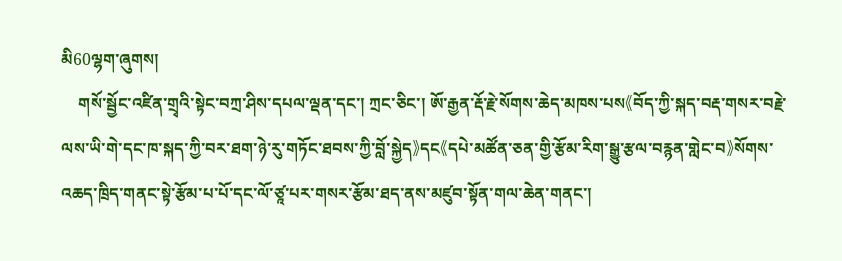མི60ལྷག་ཞུགས།
    གསོ་སྦྱོང་འཛིན་གྲྭའི་སྟེང་བཀྲ་ཤིས་དཔལ་ལྡན་དང་། ཀྲང་ཅིང་། ཨོ་རྒྱན་རྡོ་རྗེ་སོགས་ཆེད་མཁས་པས《བོད་ཀྱི་སྐད་བརྡ་གསར་བརྗེ་ལས་ཡི་གེ་དང་ཁ་སྐད་ཀྱི་བར་ཐག་ཉེ་རུ་གཏོང་ཐབས་ཀྱི་བློ་སྐྱེད》དང《དཔེ་མཚོན་ཅན་གྱི་རྩོམ་རིག་སྒྱུ་རྩལ་བརྙན་གླེང་བ》སོགས་འཆད་ཁྲིད་གནང་སྟེ་རྩོམ་པ་པོ་དང་ལོ་ཙཱ་པར་གསར་རྩོམ་ཐད་ནས་མཛུབ་སྟོན་གལ་ཆེན་གནང་།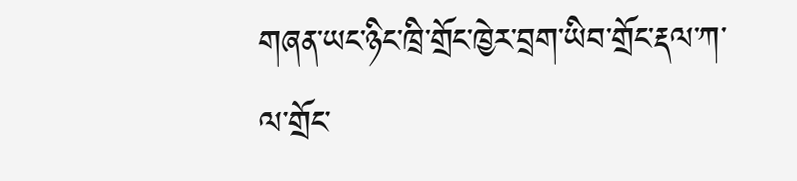གཞན་ཡང་ཉིང་ཁྲི་གྲོང་ཁྱེར་བྲག་ཡིབ་གྲོང་རྡལ་ཀ་ལ་གྲོང་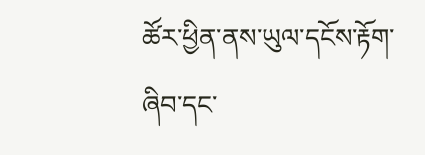ཚོར་ཕྱིན་ནས་ཡུལ་དངོས་རྟོག་ཞིབ་དང་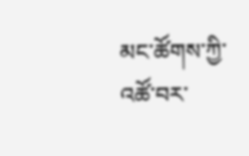མང་ཚོགས་ཀྱི་འཚོ་བར་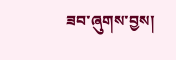ཟབ་ཞུགས་བྱས།